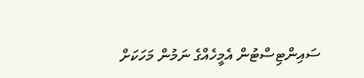ސައިންޓިސްޓުން އެމީހެއްގެ ނަމުން މަހަކަށް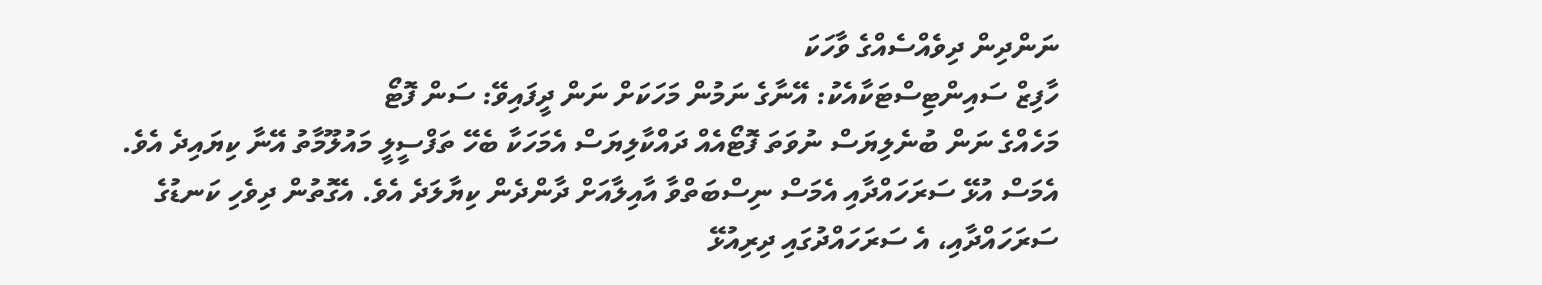ނަންދިން ދިވެއްސެއްގެ ވާހަކަ
ހާފިޒް ސައިންޓިސްޓަކާއެކު: އޭނާގެ ނަމުން މަހަކަށް ނަން ދީފައިވޭ: ސަން ފޮޓޯ
މަހެއްގެ ނަން ބުނެލިޔަސް ނުވަތަ ފޮޓޯއެއް ދައްކާލިޔަސް އެމަހަކާ ބެހޭ ތަފްސީލީ މައުލޫމާތު އޭނާ ކިޔައިދެ އެވެ. އެމަސް އުޅޭ ސަރަހައްދާއި އެމަސް ނިސްބަތްވާ އާއިލާއަށް ދާންދެން ކިޔާލަދެ އެވެ. އެގޮތުން ދިވެހި ކަނޑުގެ ސަރަހައްދާއި، އެ ސަރަހައްދުގައި ދިރިއުޅޭ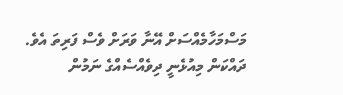މަސްމަހާމެއްސަށް އޭނާ ވަރަށް ވެސް ފަރިތަ އެވެ. ދައްކަން މިއުޅެނީ ދިވެއްސެއްގެ ނަމުން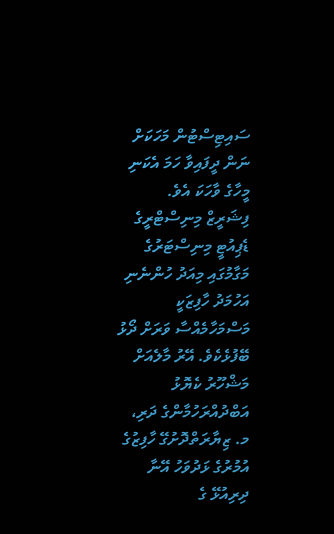ސައިޓިސްޓުން މަހަކަށް ނަން ދީފައިވާ ހަމަ އެކަނި މީހާގެ ވާހަކަ އެވެ.
ފިޝަރީޒް މިނިސްޓްރީގެ ޑެޕިއުޓީ މިނިސްޓަރުގެ މަގާމުގައި މިއަދު ހުންނެނި އަހުމަދު ހާފިޒަކީ މަސްމަހާމެއްސާ ވަރަށް ދޯޅު ބޭފުޅެކެވެ. އޭރު މާލެއަށް މަޝްހޫރު ކެޔޮޅު އަބްދުއްރަހުމާންގެ ދަރި، މ. ޒިޔާރަތްދޮށުގޭ ހާފިޒުގެ އުމުރުގެ ޅަދުވަހު އޭނާ ދިރިއުޅޭ ގެ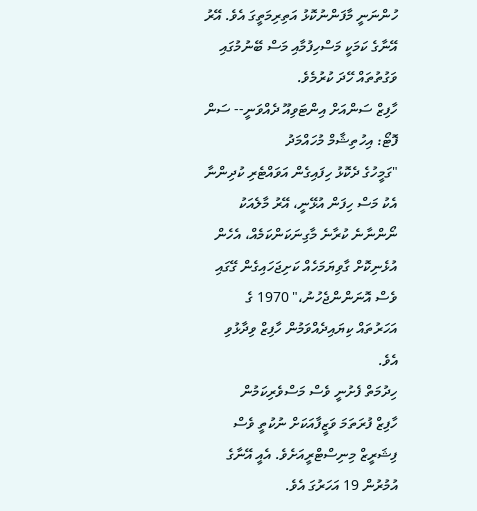ހުންނަނީ މާފަންނުކޮޅު އަތިރިމަތީގަ އެވެ. އޭރު އޭނާގެ ކަމަކީ މަސްހިފުމާއި މަސް ބޭނުމުގައި ވަގުތުތައް ހޭދަ ކުރުމެވެ.
ހާފިޒް ސަންއަށް އިންޓަވިއޫ ދެއްވަނީ-- ސަން ފޮޓޯ: އިހުތިޝާމް މުހައްމަދު
"ގަމީހުގެ ދެކޮޅު ހިފައިގެން އަވައްޓެރި ކުދިންނާ އެކު މަސް ހިފަން އުޅޭނީ، އޭރު މާލެއަކު ނޯންނާނެ ކުރާނެ މާގިނަކަންކަމެއް، އެހެން އުޅެނިކޮށް ގާވިޔަމަހެއް ކަށިޖަހައިގެން ގޭގައި ވެސް އޮނަންންޖެހުނު،" 1970 ގެ އަހަރުތައް ކިޔައިދެއްވަމުން ހާފިޒް ވިދާޅުވި އެވެ.
ހިދުމަތް ފެށުނީ ވެސް މަސްވެރިކަމުން
ހާފިޒް ފުރަތަމަ ވަޒީފާއަކަށް ނުކުތީ ވެސް ފިޝަރީޒް މިނިސްޓްރީއަށެވެ. އެއީ އޭނާގެ އުމުރުން 19 އަހަރުގަ އެވެ.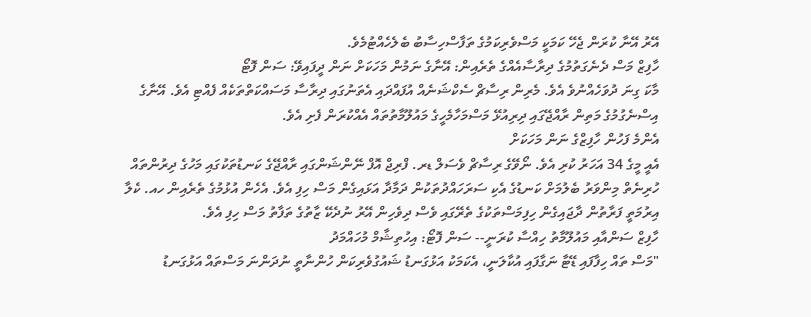އޭރު އޭނާ ކުރަން ޖެހޭ ކަމަކީ މަސްވެރިކަމުގެ ތަފާސްހިސާބު ބެލެހެއްޓުމެވެ.
ހާފިޒް މަސް ދެނެގަތުމުގެ ދިރާސާއެއްގެ ތެރެއިން: އޭނާގެ ނަމުން މަހަކަށް ނަން ދީފައިވޭ: ސަން ފޮޓޯ
މާކަ ގިނަ ދުވަހެއްނުވެ އެވެ. މެރިން ރިސާޗް ސެކްޝަނެއް އުފައްދައި އެތަނުގައި ދިރާސާ މަސައްކަތްތަކެއް ފެއްޓި އެވެ. އޭނާގެ އިސްނެގުމުގެ މަތިން ރާއްޖޭގައި ދިރިއުޅޭ މަސްމަހާމެހީގެ މައުލޫމާތުތައް އެއްކުރަން ފެށި އެވެ.
އެންމެ ފަހުން ހާފިޒްގެ ނަން މަހަކަށް
އެއީ މީގެ 34 އަހަރު ކުރި އެވެ. ނޯވޭގެ ރިސާޗް ވެސަލް ޑރ. ފްރިޖް އޮފް ނޭންޝަންގައި ރާއްޖޭގެ ކަނޑުތަކުގައި މަހުގެ ދިރުންތައް ހުރިނެތް މިންވަރު ބެލުމަށް ކަނޑުގެ އެކި ސަރަހައްދުތަކުން ދަމާދާ އަޅައިގެން މަސް ހިފި އެވެ. އެހެން އުޅުމުގެ ތެރެއިން ހއ. ކެލާ އިރުމަތީ ފަރާތުން ދާޖައިގެން ހިފިމަސްތަކުގެ ތެރޭގައި ވެސް ދިވެހިން އޭރު ނުދެކޭ ޒާތުގެ ތަފާތު މަސް ހިފި އެވެ.
ހާފިޒް ސަންއާއި މައުލޫމާތު ހިއްސާ ކުރަނީ-- ސަން ފޮޓޯ: އިހުތިޝާމް މުހައްމަދު
"މަސް ތައް ހިފާފައި ޑޭޓާ ނަގާފައި އުކާލަނީ، އެކަމަކު އަޅުގަނޑު ޝައުގުވެރިކަން ހުންނާތީ ނުދަންނަ މަސްތައް އަޅުގަނޑު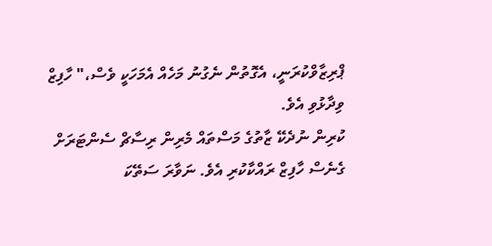ޕްރިޒާވްކުރަނީ، އެގޮތުން ނެގުނު މަހެއް އެމަހަކީ ވެސް،" ހާފިޒް ވިދާޅުވި އެވެ.
ކުރިން ނުދެކޭ ޒާތުގެ މަސްތައް މެރިން ރިސާޗް ސެންޓަރަށް ގެނެސް ހާފިޒް ރައްކާކުރި އެވެ. ނަވާރަ ސަތޭކަ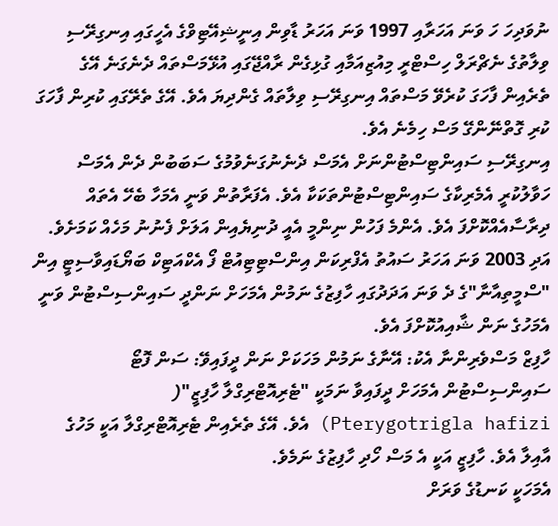ނުވަދިހަ ހަ ވަނަ އަހަރާއި 1997 ވަނަ އަހަރު ޑާވިން އިނީޝިއޭޓިވްގެ އެހީގައި އިނގިރޭސި ވިލާތުގެ ނެޗްރަލް ހިސްޓްރީ މިއުޒިއަމާއި ގުޅިގެން ރާއްޖޭގައި އުޅޭމަސްތައް ދެނެގަނެ އޭގެ ތެރެއިން ފާހަގަ ކުރެވޭ މަސްތައް އިނގިރޭސި ވިލާތައް ގެންދިޔަ އެވެ. އޭގެ ތެރޭގައި ކުރިން ފާހަގަ ކުރި ގޮތްނޭންގޭ މަސް ހިމެނެ އެވެ.
އިނގިރޭސި ސައިންޓިސްޓުންނަށް އެމަސް ދެނެނުގަނެވުމުގެ ސަބަބުން ދެން އެމަސް ހަވާލުކުރީ އެމެރިކާގެ ސައިންޓިސްޓުންތަކަކާ އެވެ. އެފަރާތުން ވަނީ އެމަހާ ބެހޭ އެތައް ދިރާސާއެއްކޮށްފަ އެވެ. އެންމެ ފަހުން ނިންމީ އެއީ ދުނިޔެއިން އަލަށް ފެނުނު މަހެއް ކަމަށެވެ. އަދި 2003 ވަނަ އަހަރު ސައުތު އެފްރިކަން އިންސްޓިޓިއުޓް ފޯ އެކްއަޓިކް ބަޔޯޑައިވާސިޓީ އިން "ސްމީތިއާނާ"ގެ ދެ ވަނަ އަދަދުގައި ހާފިޒުގެ ނަމުން އެމަހަށް ނަންދީ ސައިންސިސްޓުން ވަނީ އެމަހުގެ ނަން ޝާއިއުކޮށްފަ އެވެ.
ހާފިޒް މަސްވެރިންނާ އެކު: އޭނާގެ ނަމުން މަހަކަށް ނަން ދީފައިވޭ: ސަން ފޮޓޯ
ސައިންސިސްޓުން އެމަހަށް ދީފައިވާ ނަމަކީ "ޓެރިއޮޓްރިގްލާ ހާފިޒީ"( Pterygotrigla hafizi) އެވެ. އޭގެ ތެރެއިން ޓެރިއޮޓްރިގްލާ އަކީ މަހުގެ އާއިލާ އެވެ. ހާފިޒީ އަކީ އެ މަސް ހޯދި ހާފިޒުގެ ނަމެވެ.
އެމަހަކީ ކަނޑުގެ ވަރަށް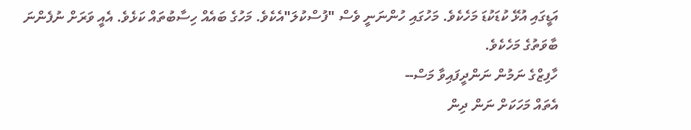އަޑީގައި އުޅޭ ކުޑަކުޑަ މަހެކެވެ. މަހުގައި ހުންނަނީ ވެސް "ފުސްކުލަ"އެކެވެ. މަހުގެ ބައެއް ހިސާބުތައް ކަޅެވެ. އެއީ ވަރަށް ނުފެންނަ ބާވަތުގެ މަހެކެވެ.
ހާފިޒްގެ ނަމުން ނަންދީފައިވާ މަސް--
އެތައް މަހަކަށް ނަން ދިން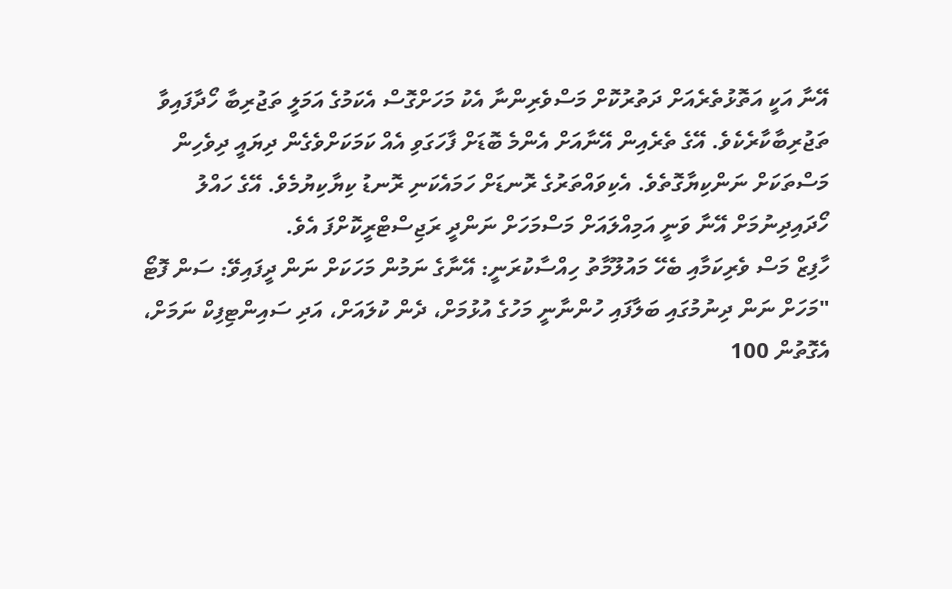އޭނާ އަކީ އަތޮޅުތެރެއަށް ދަތުރުކޮށް މަސްވެރިންނާ އެކު މަހަށްގޮސް އެކަމުގެ އަމަލީ ތަޖުރިބާ ހޯދާފައިވާ ތަޖުރިބާކާރެކެވެ. އޭގެ ތެރެއިން އޭނާއަށް އެންމެ ބޮޑަށް ފާހަގަވި އެއް ކަމަކަށްވެގެން ދިޔައީ ދިވެހިން މަސްތަކަށް ނަންކިޔާގޮތެވެ. އެކިވައްތަރުގެ ރޮނޑަށް ހަމައެކަނި ރޮނޑު ކިޔާކިޔުމެވެ. އޭގެ ހައްލު ހޯދައިދިނުމަށް އޭނާ ވަނީ އަމިއްލައަށް މަސްމަހަށް ނަންދީ ރަޖިސްޓްރީކޮށްފަ އެވެ.
ހާފިޒް މަސް ވެރިކަމާއި ބެހޭ މައުލޫމާތު ހިއްސާކުރަނީ: އޭނާގެ ނަމުން މަހަކަށް ނަން ދީފައިވޭ: ސަން ފޮޓޯ
"މަހަށް ނަން ދިނުމުގައި ބަލާފައި ހުންނާނީ މަހުގެ އުޅުމަށް، ދެން ކުލައަށް، އަދި ސައިންޓިފިކް ނަމަށް، އެގޮތުން 100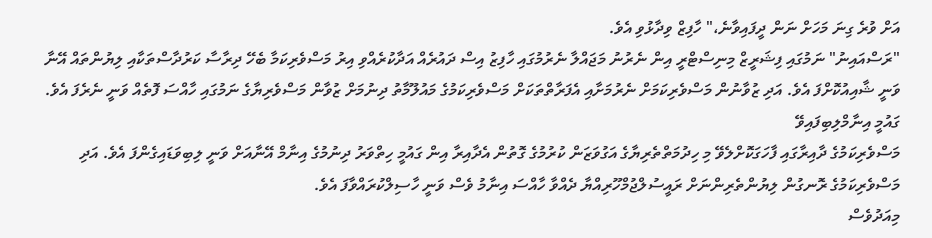އަށް ވުރެ ގިނަ މަހަށް ނަން ދީފައިވާނެ،" ހާފިޒް ވިދާޅުވި އެވެ.
"ރަސްއައިނު" ނަމުގައި ފިޝަރީޒް މިނިސްޓްރީ އިން ނެރުނު މަޖައްލާ ނެރުމުގައި ހާފިޒު އިސް ދައުރެއް އަދާކުރެއްވި އިރު މަސްވެރިކަމާ ބެހޭ ދިރާސާ ކަރުދާސްތަކާއި ލިޔުންތައް އޭނާ ވަނީ ޝާއިއުކޮށްފަ އެވެ. އަދި ޒުވާނުން މަސްވެރިކަމަށް ނެރުމަށާއި އެފަރާތްތަކަށް މަސްވެރިކަމުގެ މައުލޫމާތު ދިނުމަށް ޒުވާން މަސްވެރިޔާގެ ނަމުގައި ހާއްސަ ފޮތެއް ވަނީ ނެރެފަ އެވެ.
ގައުމީ އިނާމްލިބިފައިވޭ
މަސްވެރިކަމުގެ ދާއިރާގައި ފާހަގަކޮށްލެވޭ މި ހިދުމަތްތެރިޔާގެ އަގުވަޒަން ކުރުމުގެ ގޮތުން އެދާއިރާ އިން ގައުމީ ހިތްވަރު ދިނުމުގެ އިނާމް އޭނާއަށް ވަނީ ލިބިވަޑައިގެންފަ އެވެ. އަދި މަސްވެރިކަމުގެ ރޮނގުން ލިޔުންތެރިންނަށް ރައީސުލްޖުމްހޫރިއްޔާ ދެއްވާ ހާއްސަ އިނާމު ވެސް ވަނީ ހާސިލްކުރައްވާފަ އެވެ.
މިއަދުވެސް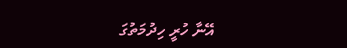އޭނާ ހުރީ ހިދުމަތުގަ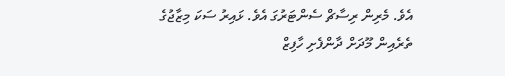އެވެ. މެރިން ރިސާޗް ސެންޓަރުގަ އެވެ. ޅައިރު ސަކަ މިޒާޖުގެ ތެރެއިން މޫދަށް ދާންފެށި ހާފިޒް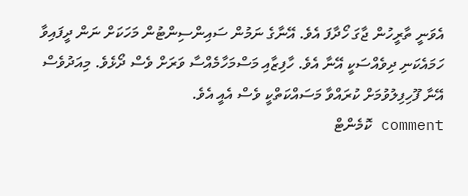އެވަނީ ތާރީހުން ޖާގަ ހޯދާފަ އެވެ. އޭނާގެ ނަމުން ސައިންސިންޓުން މަހަކަށް ނަން ދީފައިވާ ހަމައެކަނި ދިވެއްސަކީ އޭނާ އެވެ. ހާފިޒާއި މަސްމަހާމެއްސާ ވަރަށް ވެސް ދޯޅެވެ. މިއަދުވެސް އޭނާ ފޫހިފިލުވުމަށް ކުރައްވާ މަސައްކަތްކީ ވެސް އެއީ އެވެ.
comment ކޮމެންޓް